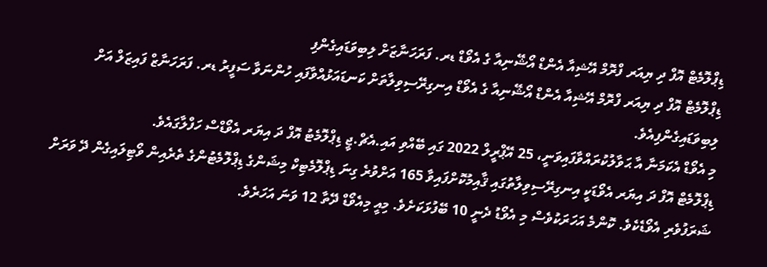ޑިޕްލޮމެޓް އޮފް ދި ޔިއަރ ފްރޮމް އޭޝިއާ އެންޑް އޯޝޭނިއާ ގެ އެވޯޑް ޑރ. ފަރަހަނާޒަށް ލިބިވަޑައިގެންފި
ޑިޕްލޮމެޓް އޮފް ދި ޔިއަރ ފްރޮމް އޭޝިއާ އެންޑް އޯޝޭނިއާ ގެ އެވޯޑް އިނގިރޭސިވިލާތަށް ކަނޑައަޅުއްވާފައި ހުންނަވާ ސަފީރު ޑރ. ފަރަހަނާޒް ފައިޒަލް އަށް ލިބިވަޑައިގެންފިއެވެ.
މި އެވޯޑް އެކަމަނާ އާ ޙަވާލުކުރައްވާފައިވަނީ، 25 އޭޕްރީލް 2022 ގައި ބޭއްވި އައި.އެޗް.ޖީ ޑިޕްލޮމެޓު އޮފް ދަ އިޔަރ އެވޯޑްސް ހަފްލާގައެވެ.
ޑިޕްލޮމެޓް އޮފް ދަ އިޔަރ އެވޯޑަކީ އިނގިރޭސިވިލާތުގައި ޤާއިމުކޮށްފައިވާ 165 އަށްވުރެ ގިނަ ޑިޕްލޮމެޓިކް މިޝަންގެ ޑިޕްލޮމެޓުންގެ ތެރެއިން ވޯޓިލައިގެން ދޭ ވަރަށް ޝަރަފުވެރި އެވޯޑެކެވެ. ކޮންމެ އަހަރަކުވެސް މި އެވޯޑު ދެނީ 10 ބޭފުޅަކަށެވެ. މިއީ މިއެވޯޑް ދޭތާ 12 ވަނަ އަހަރެވެ.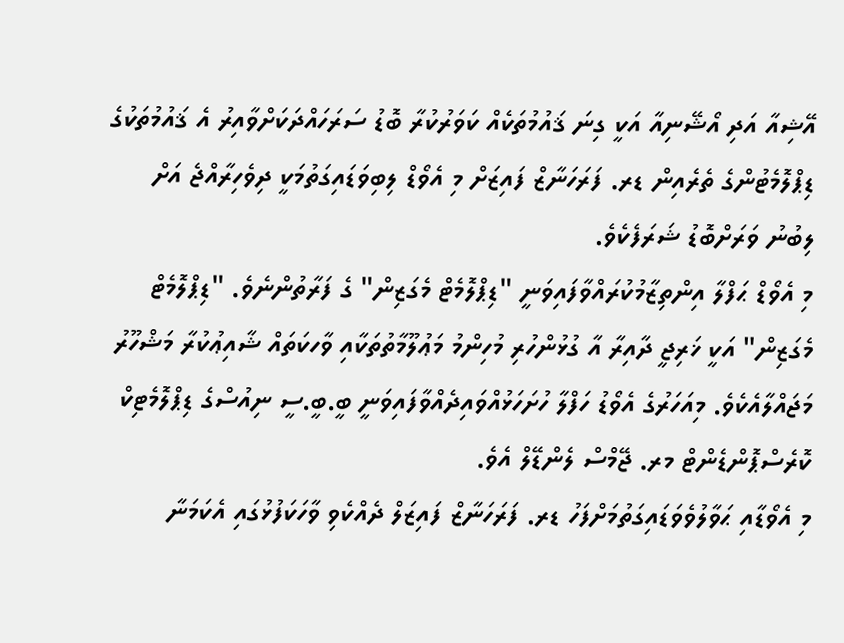އޭޝިއާ އަދި އޯޝޭނިއާ އަކީ ގިނަ ޤައުމުތަކެއް ކަވަރުކުރާ ބޮޑު ސަރަހައްދަކަށްވާއިރު އެ ޤައުމުތަކުގެ ޑިޕްލޮމެޓުންގެ ތެރެއިން ޑރ. ފަރަހަނާޒް ފައިޒަށް މި އެވޯޑް ލިބިވަޑައިގަތުމަކީ ދިވެހިރާއްޖެ އަށް ލިބުނު ވަރަށްބޮޑު ޝަރަފެކެވެ.
މި އެވޯޑް ޙަފްލާ އިންތިޒާމުކުރައްވާފައިވަނީ "ޑިޕްލޮމެޓް މެގަޒިން" ގެ ފަރާތުންނެވެ. "ޑިޕްލޮމެޓް މެގަޒިން" އަކީ ޚަރިޖީ ދާއިރާ އާ ގުޅުންހުރި މުހިންމު މަޢުލޫމާތުތަކާއި ވާހކަތައް ޝާއިޢުކުރާ މަޝްހޫރު މަޖައްލާއެކެވެ. މިއަހަރުގެ އެވޯޑު ހަފްލާ ހުށަހަޅުއްވައިދެއްވާފައިވަނީ ބީ.ބީ.ސީ ނިއުސްގެ ޑިޕްލޮމެޓިކް ކޮރެސްޕޮންޑެންޓް މރ. ޖޭމްސް ލެންޑޭލް އެވެ.
މި އެވޯޑާއި ޙަވާލުވެވަޑައިގަތުމަށްފަހު ޑރ. ފަރަހަނާޒް ފައިޒަލް ދެއްކެވި ވާހަކަފުޅުގައި އެކަމަނާ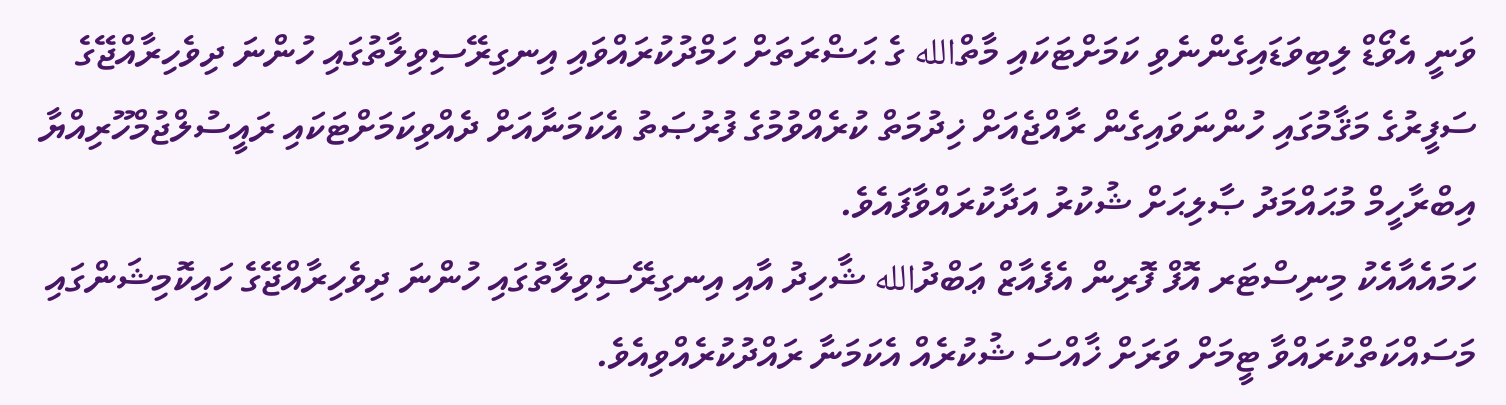ވަނީ އެވޯޑް ލިބިވަޑައިގެންނެވި ކަމަށްޓަކައި މާތްالله ގެ ޙަޟްރަތަށް ހަމްދުކުރައްވައި އިނގިރޭސިވިލާތުގައި ހުންނަ ދިވެހިރާއްޖޭގެ ސަފީރުގެ މަޤާމުގައި ހުންނަވައިގެން ރާއްޖެއަށް ޚިދުމަތް ކުރެއްވުމުގެ ފުރުޞަތު އެކަމަނާއަށް ދެއްވިކަމަށްޓަކައި ރައީސުލްޖުމްހޫރިއްޔާ އިބްރާހީމް މުޙައްމަދު ޞާލިޙަށް ޝުކުރު އަދާކުރައްވާފައެވެ.
ހަމައެއާއެކު މިނިސްޓަރ އޮފް ފޮރިން އެފެއާޒް ޢަބްދުالله ޝާހިދު އާއި އިނގިރޭސިވިލާތުގައި ހުންނަ ދިވެހިރާއްޖޭގެ ހައިކޮމިޝަންގައި މަސައްކަތްކުރައްވާ ޓީމަށް ވަރަށް ޚާއްސަ ޝުކުރެއް އެކަމަނާ ރައްދުކުރެއްވިއެވެ.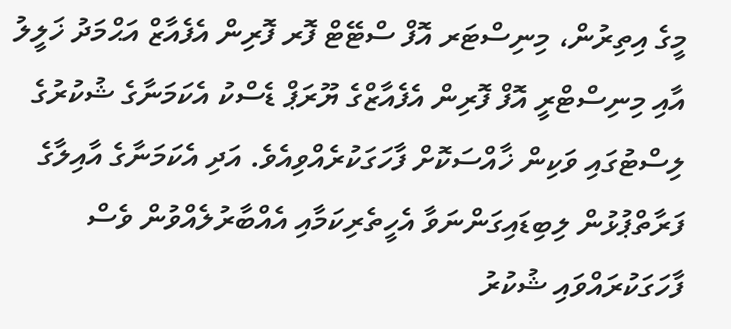މީގެ އިތިރުން، މިނިސްޓަރ އޮފް ސްޓޭޓް ފޮރ ފޮރިން އެފެއާޒް އަޙްމަދު ޚަލީލު އާއި މިނިސްޓްރީ އޮފް ފޮރިން އެފެއާޒްގެ ޔޫރަޕް ޑެސްކު އެކަމަނާގެ ޝުކުރުގެ ލިސްޓުގައި ވަކިން ޚާއްސަކޮށް ފާހަގަކުރެއްވިއެވެ. އަދި އެކަމަނާގެ އާއިލާގެ ފަރާތްޕުޅުން ލިބިޑައިގަންނަވާ އެހީތެރިކަމާއި އެއްބާރުލެއްވުން ވެސް ފާހަގަކުރައްވައި ޝުކުރު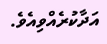އަދާކުރެއްވިއެވެ.